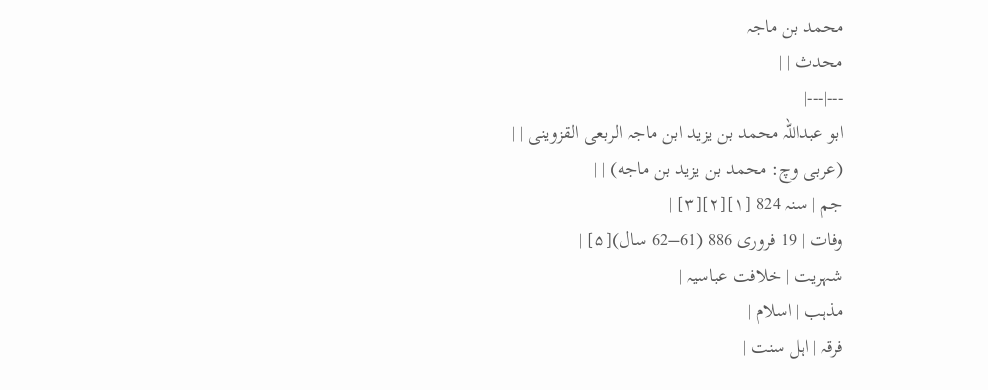محمد بن ماجہ
محدث | |
---|---|
ابو عبداللہ محمد بن یزید ابن ماجہ الربعی القزوینی | |
(عربی وچ: محمد بن يزيد بن ماجه) | |
جم | سنہ 824 [۱][۲][۳] |
وفات | 19 فروری 886 (61–62 سال)[۵] |
شہریت | خلافت عباسیہ |
مذہب | اسلام |
فرقہ | اہل سنت |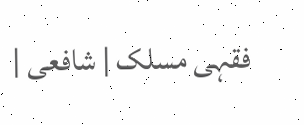فقہی مسلک | شافعی |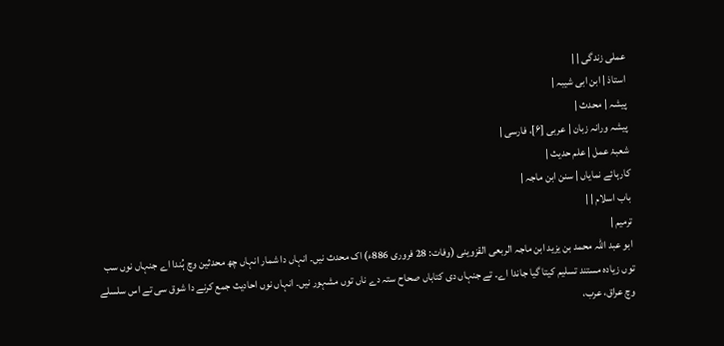عملی زندگی | |
استاذ | ابن ابی شیبہ |
پیشہ | محدث |
پیشہ ورانہ زبان | عربی [۶]، فارسی |
شعبۂ عمل | علم حدیث |
کارہائے نمایاں | سنن ابن ماجہ |
باب اسلام | |
ترمیم |
ابو عبد اللہ محمد بن یزید ابن ماجہ الربعی القزوینی (وفات: 28 فروری 886ء) اک محدث نيں۔ انہاں دا شمار انہاں چھ محدثین وچ ہُندا اے جنہاں نوں سب توں زیادہ مستند تسلیم کیتا گیا جاندا اے۔ تے جنہاں دی کتاباں صحاح ستہ دے ناں توں مشہور نيں۔ انہاں نوں احادیث جمع کرنے دا شوق سی تے اس سلسلے وچ عراق، عرب،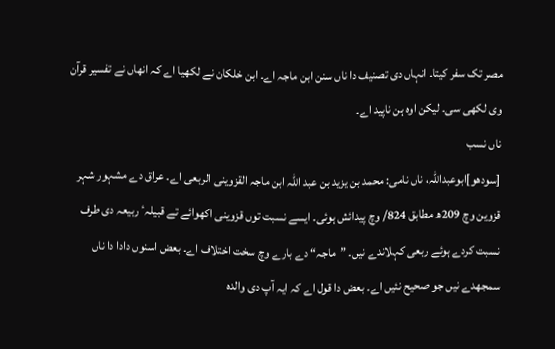مصر تک سفر کیتا۔ انہاں دی تصنیف دا ناں سنن ابن ماجہ اے۔ ابن خلکان نے لکھیا اے کہ انھاں نے تفسیر قرآن وی لکھی سی۔ لیکن اوہ ہن ناپید اے۔
ناں نسب
[سودھو]ابوعبداللہ، ناں نامی: محمد بن یزید بن عبد اللہ ابن ماجہ القزوینی الربعی اے۔ عراق دے مشہور شہر قزوین وچ 209ھ مطابق 824/ وچ پیدائش ہوئی۔ ايسے نسبت توں قزوینی اکھوائے تے قبیلہٴ ربیعہ دی طرف نسبت کردے ہوئے ربعی کہلاندے نيں۔ ”ماجہ“ دے بارے وچ سخت اختلاف اے۔ بعض اسنوں دادا دا ناں سمجھدے نيں جو صحیح نئيں اے۔ بعض دا قول اے کہ ایہ آپ دی والدہ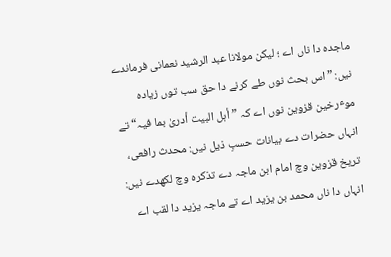ماجدہ دا ناں اے ؛ لیکن مولانا عبد الرشید نعمانی فرماندے نيں: ”اس بحث نوں طے کرنے دا حق سب توں زیادہ موٴرخین قزوین نوں اے کہ ”أہل البیت أدریٰ بما فیہ“ تے انہاں حضرات دے بیانات حسبِ ذیل نيں: محدث رافعی، تریخ قزوین وچ امام ابن ماجہ دے تذکرہ وچ لکھدے نيں: انہاں دا ناں محمد بن یزید اے تے ماجہ یزید دا لقب اے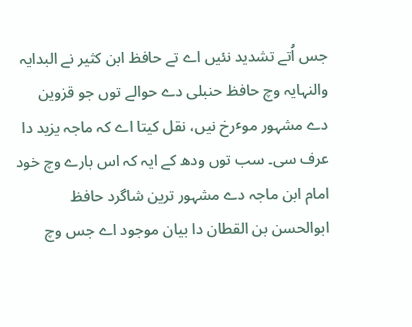جس اُتے تشدید نئيں اے تے حافظ ابن کثیر نے البدایہ والنہایہ وچ حافظ حنبلی دے حوالے توں جو قزوین دے مشہور موٴرخ نيں، نقل کیتا اے کہ ماجہ یزید دا عرف سی۔ سب توں ودھ کے ایہ کہ اس بارے وچ خود امام ابن ماجہ دے مشہور ترین شاگرد حافظ ابوالحسن بن القطان دا بیان موجود اے جس وچ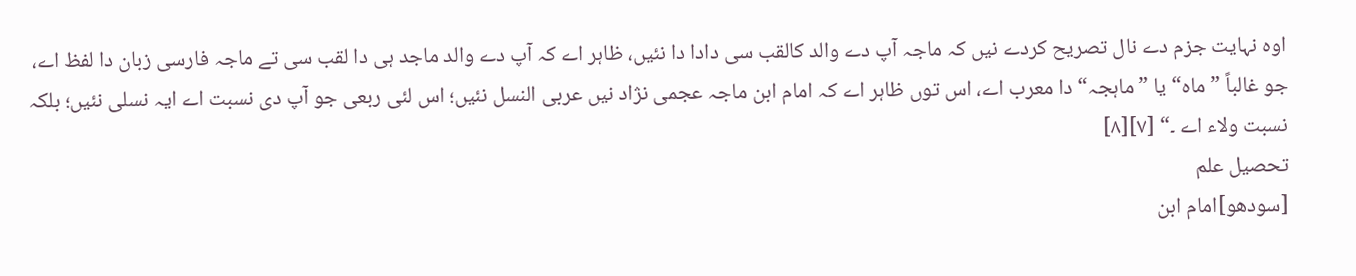اوہ نہایت جزم دے نال تصریح کردے نيں کہ ماجہ آپ دے والد کالقب سی دادا دا نئيں، ظاہر اے کہ آپ دے والد ماجد ہی دا لقب سی تے ماجہ فارسی زبان دا لفظ اے، جو غالباً ”ماہ“ یا ”ماہجہ“ دا معرب اے، اس توں ظاہر اے کہ امام ابن ماجہ عجمی نژاد نيں عربی النسل نئيں؛ اس لئی ربعی جو آپ دی نسبت اے ایہ نسلی نئيں؛ بلکہ نسبت ولاء اے ۔“ [۷][۸]
تحصیل علم
[سودھو]امام ابن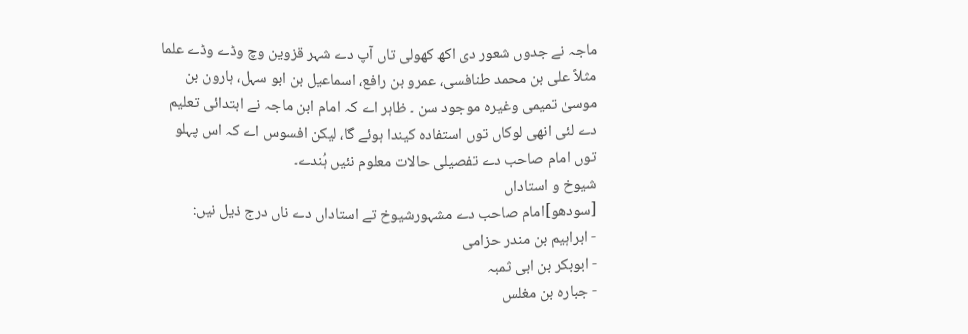ماجہ نے جدوں شعور دی اکھ کھولی تاں آپ دے شہر قزوین وچ وڈے وڈے علما مثلاً علی بن محمد طنافسی، عمرو بن رافع، اسماعیل بن ابو سہل، ہارون بن موسیٰ تمیمی وغیرہ موجود سن ۔ ظاہر اے کہ امام ابن ماجہ نے ابتدائی تعلیم دے لئی انھی لوکاں توں استفادہ کیندا ہوئے گا، لیکن افسوس اے کہ اس پہلو توں امام صاحب دے تفصیلی حالات معلوم نئيں ہُندے۔
شیوخ و استاداں
[سودھو]امام صاحب دے مشہورشیوخ تے استاداں دے ناں درج ذیل نيں:
- ابراہیم بن مندر حزامی
- ابوبکر بن ابی ثمبہ
- جبارہ بن مغلس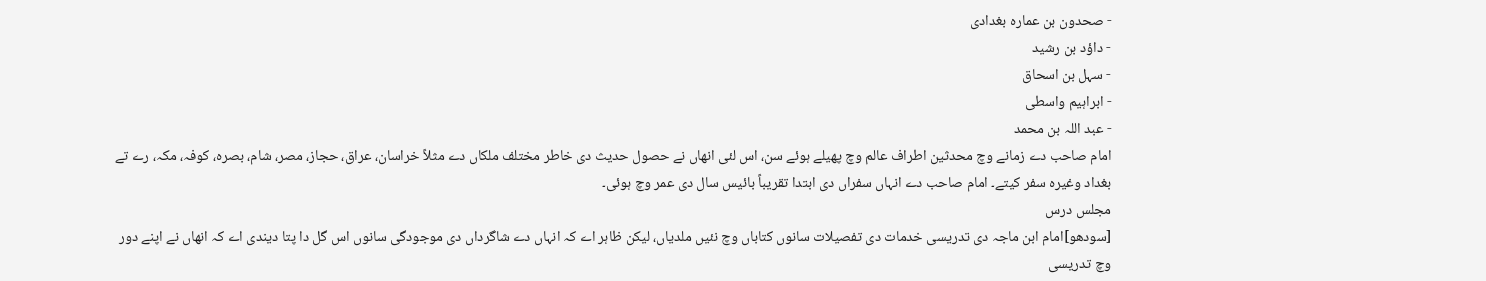- صحدون بن عمارہ بغدادی
- داؤد بن رشید
- سہل بن اسحاق
- ابراہیم واسطی
- عبد اللہ بن محمد
امام صاحب دے زمانے وچ محدثین اطراف عالم وچ پھیلے ہوئے سن، اس لئی انھاں نے حصول حدیث دی خاطر مختلف ملکاں دے مثلاً خراسان، عراق، حجاز، مصر، شام، بصرہ، کوفہ، مکہ، رے تے بغداد وغیرہ سفر کیتے۔ امام صاحب دے انہاں سفراں دی ابتدا تقریباً بائیس سال دی عمر وچ ہوئی۔
مجلس درس
[سودھو]امام ابن ماجہ دی تدریسی خدمات دی تفصیلات سانوں کتاباں وچ نئيں ملدیاں، لیکن ظاہر اے کہ انہاں دے شاگرداں دی موجودگی سانوں اس گل دا پتا دیندی اے کہ انھاں نے اپنے دور وچ تدریسی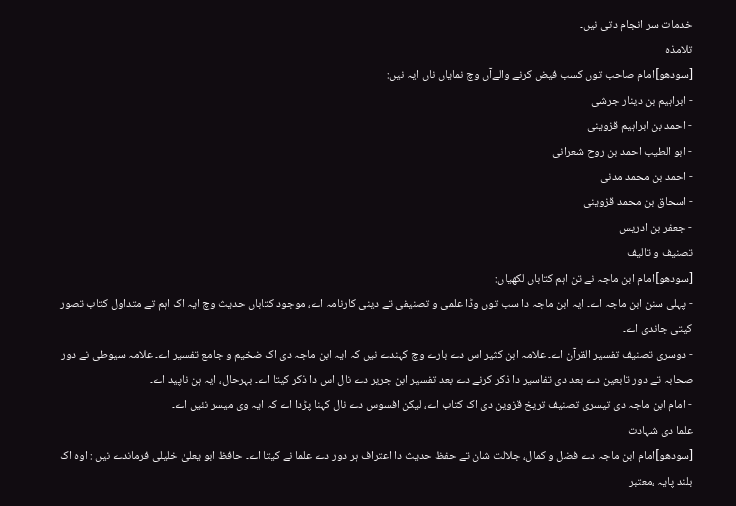خدمات سر انجام دتی نيں۔
تلامذہ
[سودھو]امام صاحب توں کسب فیض کرنے والےآں وچ نمایاں ناں ایہ نيں:
- ابراہیم بن دینار جرشی
- احمد بن ابراہیم قزوینی
- ابو الطیب احمد بن روح شعرانی
- احمد بن محمد مدنی
- اسحاق بن محمد قزوینی
- جعفر بن ادریس
تصنیف و تالیف
[سودھو]امام ابن ماجہ نے تن اہم کتاباں لکھياں:
- پہلی سنن ابن ماجہ اے۔ ایہ ابن ماجہ دا سب توں وڈا علمی و تصنیفی تے دینی کارنامہ اے، موجود کتاباں حدیث وچ ایہ اک اہم تے متداول کتاب تصور کيتی جاندی اے۔
- دوسری تصنیف تفسیر القرآن اے۔ علامہ ابن کثیر اس دے بارے وچ کہندے نيں کہ ایہ ابن ماجہ دی اک ضخیم و جامع تفسیر اے۔ علامہ سیوطی نے دور صحابہ تے دور تابعین دے بعد دی تفاسیر دا ذکر کرنے دے بعد تفسیر ابن جریر دے نال اس دا ذکر کیتا اے۔ بہرحال، ایہ ہن ناپید اے۔
- امام ابن ماجہ دی تیسری تصنیف تریخ قزوین دی اک کتاب اے، لیکن افسوس دے نال کہنا پڑدا اے کہ ایہ وی میسر نئيں اے۔
علما دی شہادت
[سودھو]امام ابن ماجہ دے فضل و کمال، جلالت شان تے حفظ حدیث دا اعتراف ہر دور دے علما نے کیتا اے۔ حافظ ابو یعلیٰ خلیلی فرماندے نيں : اوہ اک بلند پایہ ،معتبر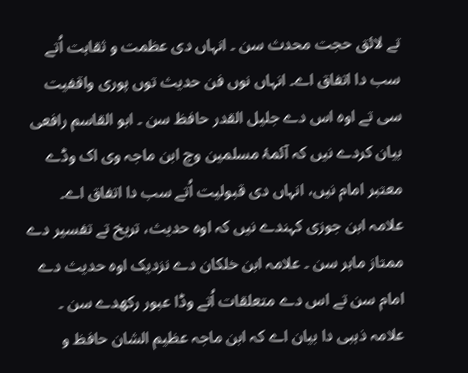تے لائق حجت محدث سن ۔ انہاں دی عظمت و ثقاہت اُتے سب دا اتفاق اے۔ انہاں نوں فن حدیث توں پوری واقفیت سی تے اوہ اس دے جلیل القدر حافظ سن ۔ ابو القاسم رافعی بیان کردے نيں کہ آئمۂ مسلمین وچ ابن ماجہ وی اک وڈے معتبر امام نيں، انہاں دی قبولیت اُتے سب دا اتفاق اے۔ علامہ ابن جوزی کہندے نيں کہ اوہ حدیث، تریخ تے تفسیر دے ممتاز ماہر سن ۔ علامہ ابن خلکان دے نزدیک اوہ حدیث دے امام سن تے اس دے متعلقات اُتے وڈا عبور رکھدے سن ۔ علامہ ذہبی دا بیان اے کہ ابن ماجہ عظیم الشان حافظ و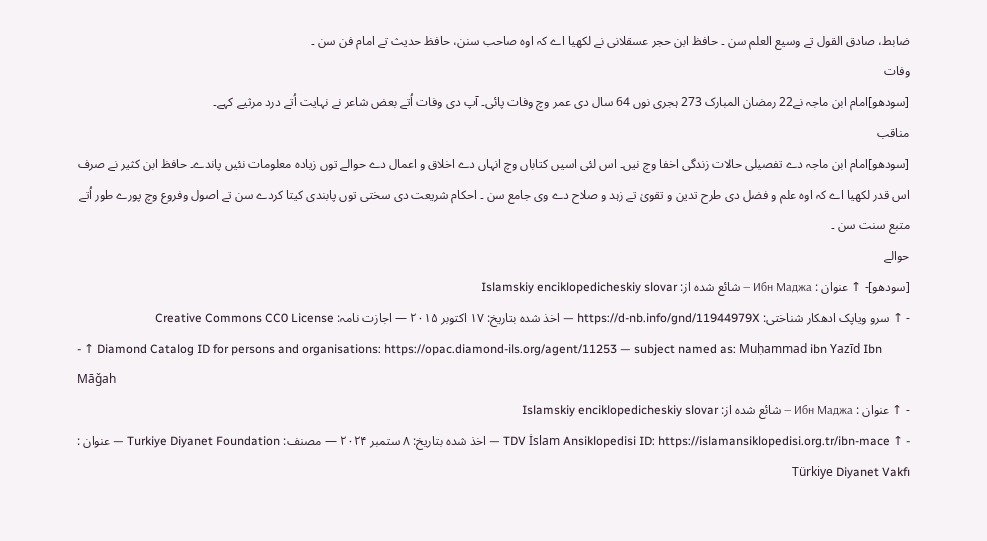ضابط، صادق القول تے وسیع العلم سن ۔ حافظ ابن حجر عسقلانی نے لکھیا اے کہ اوہ صاحب سنن، حافظ حدیث تے امام فن سن ۔
وفات
[سودھو]امام ابن ماجہ نے22 رمضان المبارک 273 ہجری نوں 64 سال دی عمر وچ وفات پائی۔ آپ دی وفات اُتے بعض شاعر نے نہایت اُتے درد مرثیے کہے۔
مناقب
[سودھو]امام ابن ماجہ دے تفصیلی حالات زندگی اخفا وچ نيں۔ اس لئی اسيں کتاباں وچ انہاں دے اخلاق و اعمال دے حوالے توں زیادہ معلومات نئيں پاندے۔ حافظ ابن کثیر نے صرف اس قدر لکھیا اے کہ اوہ علم و فضل دی طرح تدین و تقویٰ تے زہد و صلاح دے وی جامع سن ۔ احکام شریعت دی سختی توں پابندی کیتا کردے سن تے اصول وفروع وچ پورے طور اُتے متبع سنت سن ۔
حوالے
[سودھو]- ↑ عنوان : Ибн Маджа — شائع شدہ از: Islamskiy enciklopedicheskiy slovar
- ↑ سرو ویاپک ادھکار شناختی: https://d-nb.info/gnd/11944979X — اخذ شدہ بتاریخ: ۱۷ اکتوبر ۲۰۱۵ — اجازت نامہ: Creative Commons CC0 License
- ↑ Diamond Catalog ID for persons and organisations: https://opac.diamond-ils.org/agent/11253 — subject named as: Muḥammad ibn Yazīd Ibn Māǧah
- ↑ عنوان : Ибн Маджа — شائع شدہ از: Islamskiy enciklopedicheskiy slovar
- ↑ TDV İslam Ansiklopedisi ID: https://islamansiklopedisi.org.tr/ibn-mace — اخذ شدہ بتاریخ: ۸ ستمبر ۲۰۲۴ — مصنف: Turkiye Diyanet Foundation — عنوان : Türkiye Diyanet Vakfı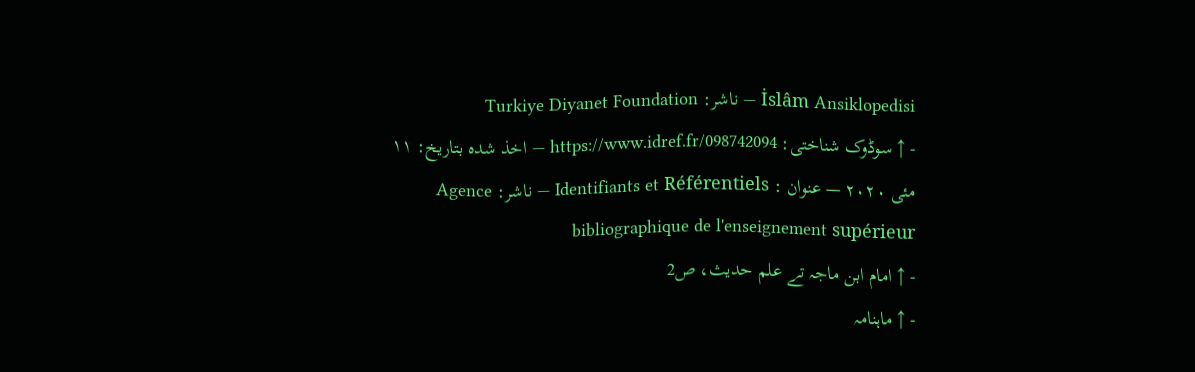İslâm Ansiklopedisi — ناشر: Turkiye Diyanet Foundation
- ↑ سوڈوک شناختی: https://www.idref.fr/098742094 — اخذ شدہ بتاریخ: ۱۱ مئی ۲۰۲۰ — عنوان : Identifiants et Référentiels — ناشر: Agence bibliographique de l'enseignement supérieur
- ↑ امام ابن ماجہ تے علم حدیث، ص2
- ↑ ماہنامہ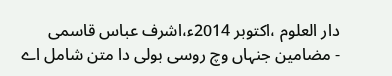دار العلوم ،اكتوبر 2014ء،اشرف عباس قاسمی
- مضامین جنہاں وچ روسی بولی دا متن شامل اے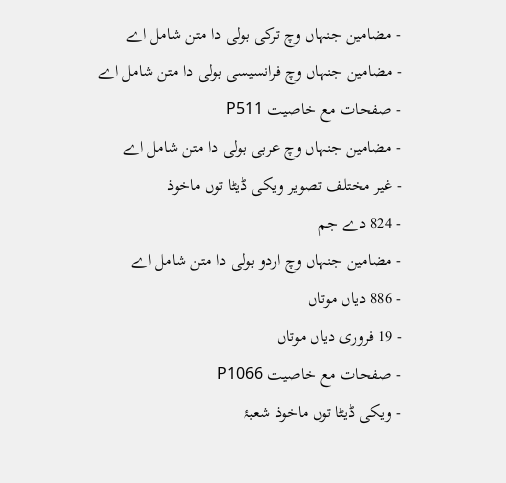- مضامین جنہاں وچ ترکی بولی دا متن شامل اے
- مضامین جنہاں وچ فرانسیسی بولی دا متن شامل اے
- صفحات مع خاصیت P511
- مضامین جنہاں وچ عربی بولی دا متن شامل اے
- غیر مختلف تصویر ویکی ڈیٹا توں ماخوذ
- 824 دے جم
- مضامین جنہاں وچ اردو بولی دا متن شامل اے
- 886 دیاں موتاں
- 19 فروری دیاں موتاں
- صفحات مع خاصیت P1066
- ویکی ڈیٹا توں ماخوذ شعبۂ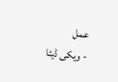عمل
- ویکی ڈیٹا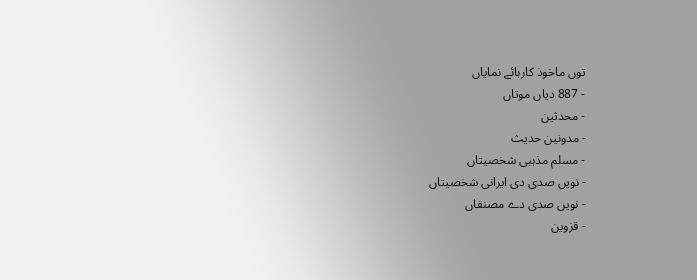توں ماخوذ کارہائے نمایاں
- 887 دیاں موتاں
- محدثین
- مدونین حدیث
- مسلم مذہبی شخصیتاں
- نويں صدی دی ایرانی شخصیتاں
- نويں صدی دے مصنفاں
- قزوین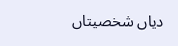دیاں شخصیتاں